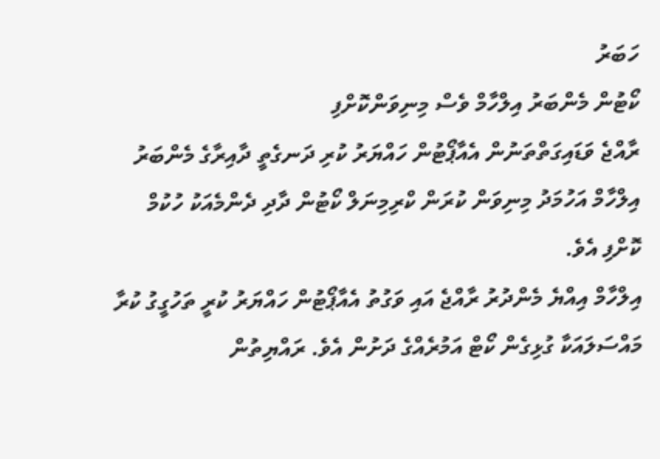ހަބަރު
ކޯޓުން މެންބަރު އިލްހާމް ވެސް މިނިވަންކޮށްފި
ރާއްޖެ ވަޑައިގަތްތަނުން އެއާޕޯޓުން ހައްޔަރު ކުރި ދަނގެތީ ދާއިރާގެ މެންބަރު އިލްހާމް އަހުމަދު މިނިވަން ކުރަން ކްރިމިނަލް ކޯޓުން ދާދި ދެންމެއަކު ހުކުމް ކޮށްފި އެވެ.
އިލްހާމް އިއްޔެ މެންދުރު ރާއްޖެ އައި ވަގުތު އެއާޕޯޓުން ހައްޔަރު ކުރީ ތަހުގީގު ކުރާ މައްސަލައަކާ ގުޅިގެން ކޯޓް އަމުރެއްގެ ދަށުން އެވެ. ރައްޔިތުން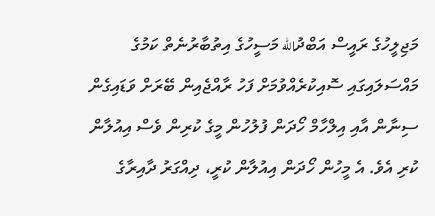މަޖިލީހުގެ ރައީސް އަބްދުالله މަސީހުގެ އިތުބާރުނެތް ކަމުގެ މައްސަލައިގައި ސޮއިކުރެއްވުމަށް ފަހު ރާއްޖެއިން ބޭރަށް ވަޑައިގެން ސިނާން އާއި އިލްހާމް ހޯދަން ފުލުހުން މީގެ ކުރިން ވެސް އިއުލާން ކުރި އެވެ. އެ މީހުން ހޯދަން އިއުލާން ކުރީ، ދިއްގަރު ދާއިރާގެ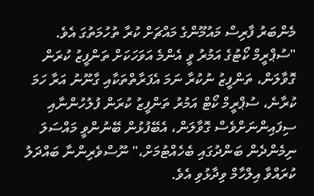މެންބަރު ފާރިސް މައުމޫންގެ މައްޗަށް ކުރާ ތުހުމަތުގަ އެވެ.
"ސުޕްރީމް ކޯޓުގެ އަމުރު ވީ އެންމެ އަވަހަކަށް ތަންފީޒު ކުރަން ގޮވާލަން، ތަންފީޒު ނުކުރާ ނަމަ އެފަރާތްތަކާއި ގާނޫނު އަރާ ހަމަ ކުރާނެ، ސުޕްރީމް ކޯޓް އަމުރު ތަންފީޒު ކުރަން ފުލުހުންނާއި ސިފައިންނަށްވެސް ގޮވާލަން، އެބޭފުޅުން ބޭނުންވީ މައްސަލަ ނިމެންދެން ބަންދުގައި ބެހެއްޓުމަށް،" ނޫސްވެރިންނާ ބައްދަލު ކުރައްވާ އިލްހާމް ވިދާޅުވި އެވެ.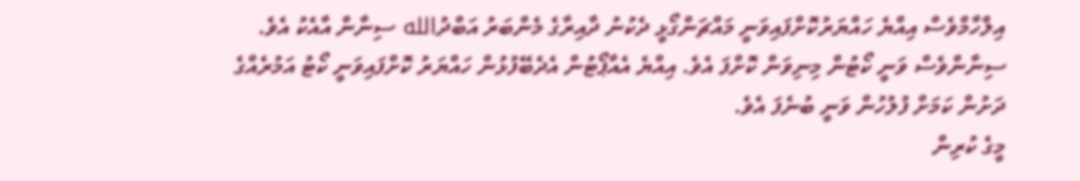އިލްހާމްވެސް އިއްޔެ ހައްޔަރުކޮށްފައިވަނީ މައްޗަންގޯޅީ ދެކުނު ދާއިރާގެ މެންބަރު އަބްދުالله ސިނާން އާއެކު އެވެ. ސިނާންވެސް ވަނީ ކޯޓުން މިނިވަން ކޮށްފަ އެވެ. އިއްޔެ އެއާޕޯޓުން އެދެބޭފުޅުން ހައްޔަރު ކޮށްފައިވަނީ ކޯޓު އަމުރެއްގެ ދަށުން ކަމަށް ފުލުހުން ވަނީ ބުނެފަ އެވެ.
މީގެ ކުރިން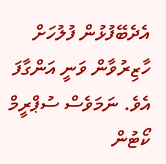އެދެބޭފުޅުން ފުލުހަށް ހާޒިރުވާން ވަނީ އަންގާފަ އެވެ. ނަމަވެސް ސުޕްރީމް ކޯޓުން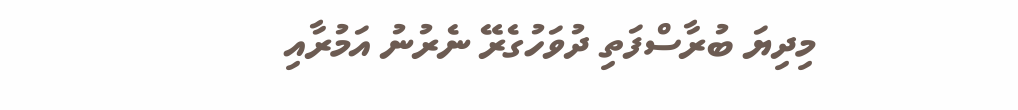މިދިޔަ ބުރާސްފަތި ދުވަހުގެރޭ ނެރުނު އަމުރާއި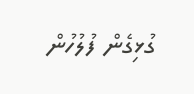ގުޅިގެން ފުލުހުން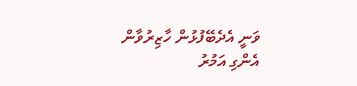ވަނީ އެދެބޭފުޅުން ހާޒިރުވާން އެންގި އަމުރު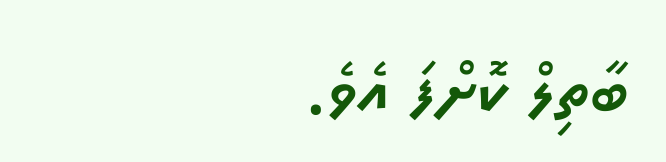ބާތިލް ކޮށްފަ އެވެ.